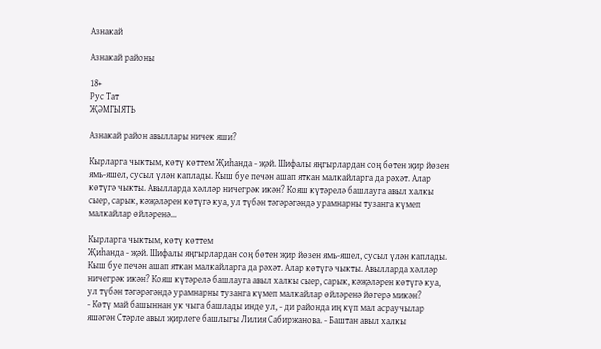Азнакай

Азнакай районы

18+
Рус Тат
ҖӘМГЫЯТЬ

Азнакай район авыллары ничек яши?

Кырларга чыктым, көтү көттем Җиһанда - җәй. Шифалы яңгырлардан соң бөтен җир йөзен ямь-яшел, сусыл үлән каплады. Кыш буе печән ашап яткан малкайларга да рәхәт. Алар көтүгә чыкты. Авылларда хәлләр ничегрәк икән? Кояш күтәрелә башлауга авыл халкы сыер, сарык, кәҗәләрен көтүгә куа, ул түбән тәгәрәгәндә урамнарны тузанга күмеп малкайлар өйләренә...

Кырларга чыктым, көтү көттем
Җиһанда - җәй. Шифалы яңгырлардан соң бөтен җир йөзен ямь-яшел, сусыл үлән каплады. Кыш буе печән ашап яткан малкайларга да рәхәт. Алар көтүгә чыкты. Авылларда хәлләр ничегрәк икән? Кояш күтәрелә башлауга авыл халкы сыер, сарык, кәҗәләрен көтүгә куа, ул түбән тәгәрәгәндә урамнарны тузанга күмеп малкайлар өйләренә йөгерә микән?
- Көтү май башыннан ук чыга башлады инде ул, - ди районда иң күп мал асраучылар яшәгән Стәрле авыл җирлеге башлыгы Лилия Сабиржанова. - Баштан авыл халкы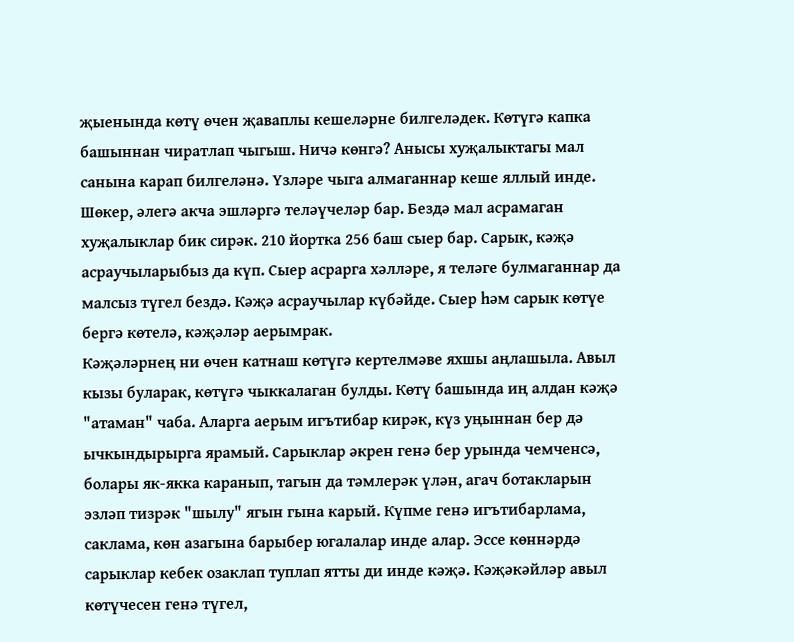җыенында көтү өчен җаваплы кешеләрне билгеләдек. Көтүгә капка башыннан чиратлап чыгыш. Ничә көнгә? Анысы хуҗалыктагы мал санына карап билгеләнә. Үзләре чыга алмаганнар кеше яллый инде. Шөкер, әлегә акча эшләргә теләүчеләр бар. Бездә мал асрамаган хуҗалыклар бик сирәк. 210 йортка 256 баш сыер бар. Сарык, кәҗә асраучыларыбыз да күп. Сыер асрарга хәлләре, я теләге булмаганнар да малсыз түгел бездә. Кәҗә асраучылар күбәйде. Сыер һәм сарык көтүе бергә көтелә, кәҗәләр аерымрак.
Кәҗәләрнең ни өчен катнаш көтүгә кертелмәве яхшы аңлашыла. Авыл кызы буларак, көтүгә чыккалаган булды. Көтү башында иң алдан кәҗә "атаман" чаба. Аларга аерым игътибар кирәк, күз уңыннан бер дә ычкындырырга ярамый. Сарыклар әкрен генә бер урында чемченсә, болары як-якка каранып, тагын да тәмлерәк үлән, агач ботакларын эзләп тизрәк "шылу" ягын гына карый. Күпме генә игътибарлама, саклама, көн азагына барыбер югалалар инде алар. Эссе көннәрдә сарыклар кебек озаклап туплап ятты ди инде кәҗә. Кәҗәкәйләр авыл көтүчесен генә түгел,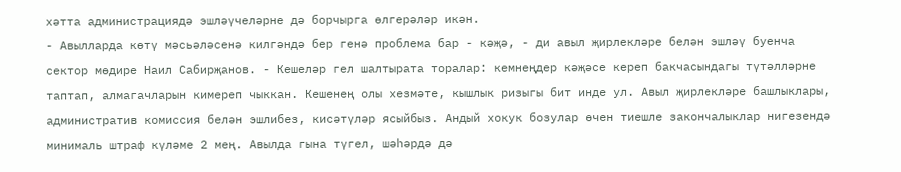хәтта администрациядә эшләүчеләрне дә борчырга өлгерәләр икән.
- Авылларда көтү мәсьәләсенә килгәндә бер генә проблема бар - кәҗә, - ди авыл җирлекләре белән эшләү буенча сектор мөдире Наил Сабирҗанов. - Кешеләр гел шалтырата торалар: кемнеңдер кәҗәсе кереп бакчасындагы түтәлләрне таптап, алмагачларын кимереп чыккан. Кешенең олы хезмәте, кышлык ризыгы бит инде ул. Авыл җирлекләре башлыклары, административ комиссия белән эшлибез, кисәтүләр ясыйбыз. Андый хокук бозулар өчен тиешле закончалыклар нигезендә минималь штраф күләме 2 мең. Авылда гына түгел, шәһәрдә дә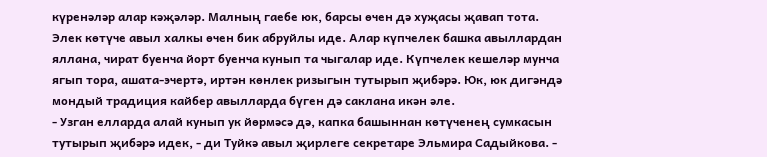күренәләр алар кәҗәләр. Малның гаебе юк, барсы өчен дә хуҗасы җавап тота.
Элек көтүче авыл халкы өчен бик абруйлы иде. Алар күпчелек башка авыллардан яллана, чират буенча йорт буенча кунып та чыгалар иде. Күпчелек кешеләр мунча ягып тора, ашата-эчертә, иртән көнлек ризыгын тутырып җибәрә. Юк, юк дигәндә мондый традиция кайбер авылларда бүген дә саклана икән әле.
- Узган елларда алай кунып ук йөрмәсә дә, капка башыннан көтүченең сумкасын тутырып җибәрә идек, - ди Туйкә авыл җирлеге секретаре Эльмира Садыйкова. -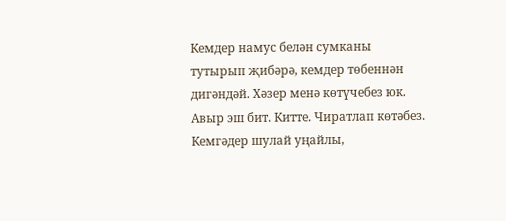Кемдер намус белән сумканы тутырып җибәрә, кемдер төбеннән дигәндәй. Хәзер менә көтүчебез юк. Авыр эш бит. Китте. Чиратлап көтәбез. Кемгәдер шулай уңайлы,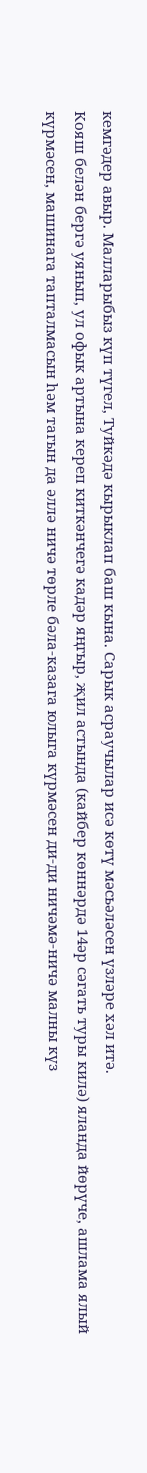кемгәдер авыр. Малларыбыз күп түгел, Туйкәдә кырыклап баш кына. Сарык асраучылар исә көтү мәсьәләсен үзләре хәл итә.
Кояш белән бергә уянып, ул офык артына кереп киткәнчегә кадәр яңгыр, җил астында (кайбер көннәрдә 14әр сәгать туры килә) яланда йөрүче, ашлама ялый күрмәсен, машинага тапталмасын һәм тагын да әллә ничә төрле бәла-казага юлыга күрмәсен ди-ди ничәмә-ничә малны күз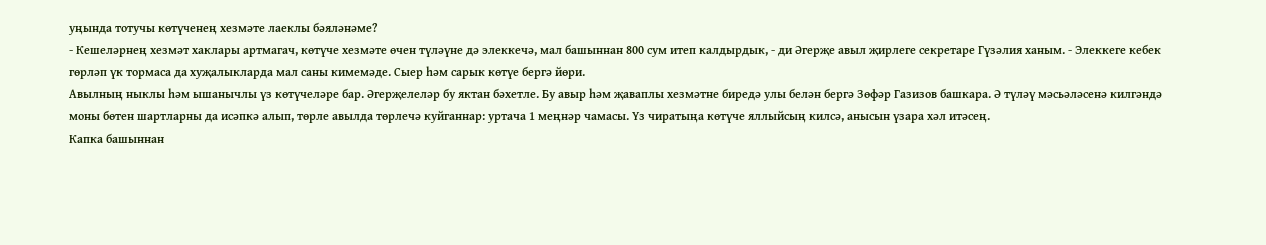уңында тотучы көтүченең хезмәте лаеклы бәяләнәме?
- Кешеләрнең хезмәт хаклары артмагач, көтүче хезмәте өчен түләүне дә элеккечә, мал башыннан 800 сум итеп калдырдык, - ди Әгерҗе авыл җирлеге секретаре Гүзәлия ханым. - Элеккеге кебек гөрләп үк тормаса да хуҗалыкларда мал саны кимемәде. Сыер һәм сарык көтүе бергә йөри.
Авылның ныклы һәм ышанычлы үз көтүчеләре бар. Әгерҗелеләр бу яктан бәхетле. Бу авыр һәм җаваплы хезмәтне биредә улы белән бергә Зөфәр Газизов башкара. Ә түләү мәсьәләсенә килгәндә моны бөтен шартларны да исәпкә алып, төрле авылда төрлечә куйганнар: уртача 1 меңнәр чамасы. Үз чиратыңа көтүче яллыйсың килсә, анысын үзара хәл итәсең.
Капка башыннан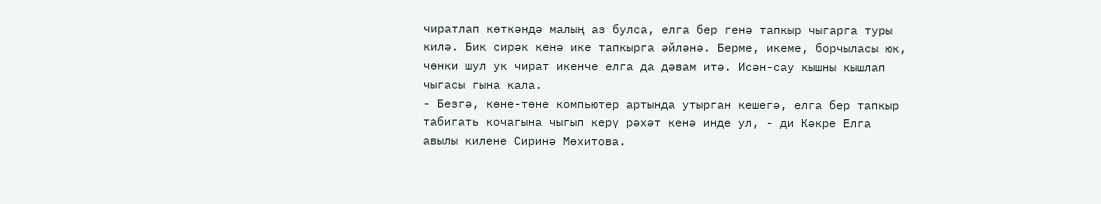чиратлап көткәндә малың аз булса, елга бер генә тапкыр чыгарга туры килә. Бик сирәк кенә ике тапкырга әйләнә. Берме, икеме, борчыласы юк, чөнки шул ук чират икенче елга да дәвам итә. Исән-сау кышны кышлап чыгасы гына кала.
- Безгә, көне-төне компьютер артында утырган кешегә, елга бер тапкыр табигать кочагына чыгып керү рәхәт кенә инде ул, - ди Кәкре Елга авылы килене Сиринә Мөхитова.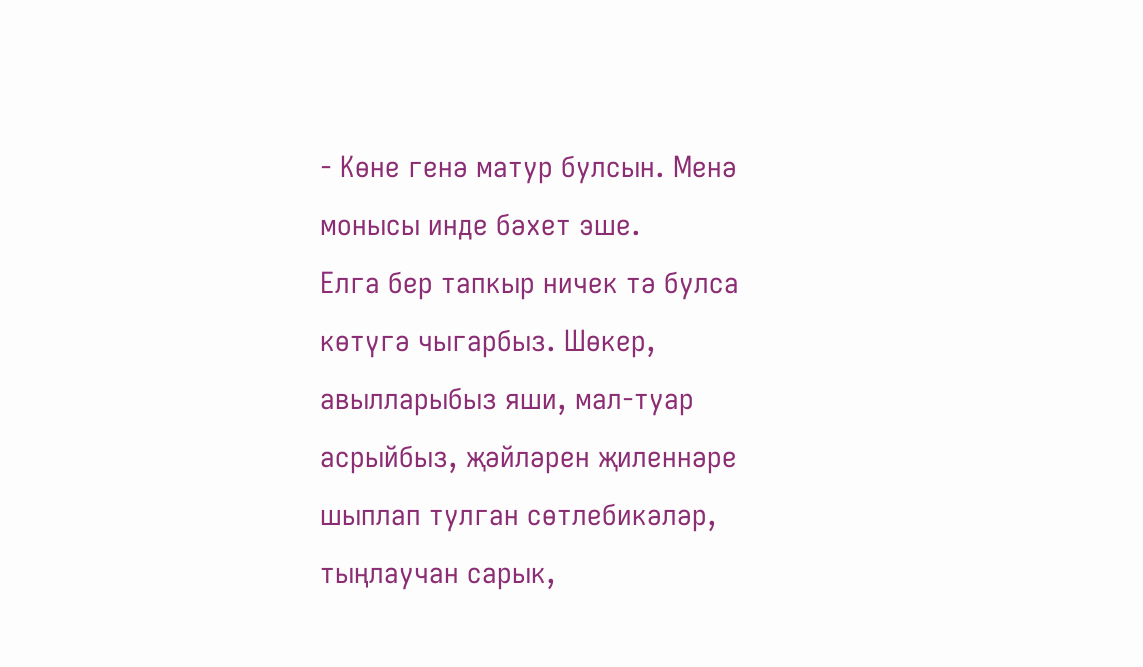- Көне генә матур булсын. Менә монысы инде бәхет эше.
Елга бер тапкыр ничек тә булса көтүгә чыгарбыз. Шөкер, авылларыбыз яши, мал-туар асрыйбыз, җәйләрен җиленнәре шыплап тулган сөтлебикәләр, тыңлаучан сарык,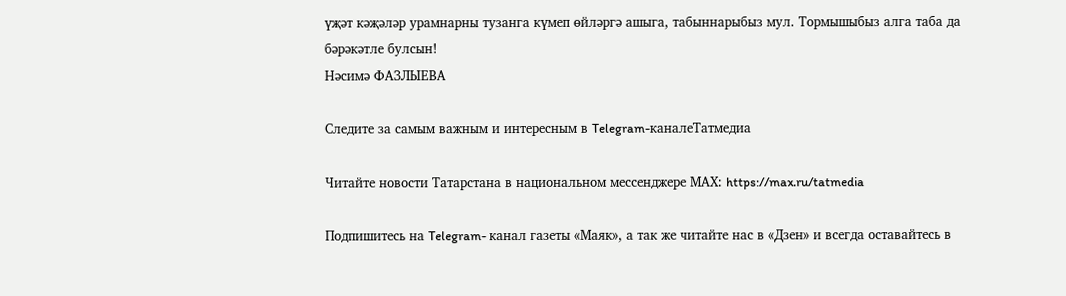үҗәт кәҗәләр урамнарны тузанга күмеп өйләргә ашыга, табыннарыбыз мул. Тормышыбыз алга таба да бәрәкәтле булсын!
Нәсимә ФАЗЛЫЕВА

Следите за самым важным и интересным в Telegram-каналеТатмедиа

Читайте новости Татарстана в национальном мессенджере MАХ: https://max.ru/tatmedia

Подпишитесь на Telegram- канал газеты «Маяк», а так же читайте нас в «Дзен» и всегда оставайтесь в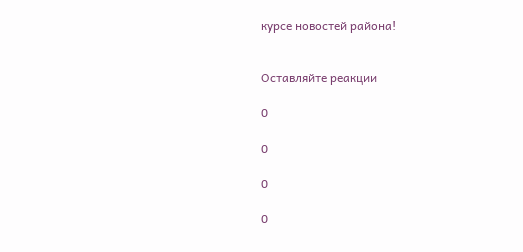курсе новостей района!


Оставляйте реакции

0

0

0

0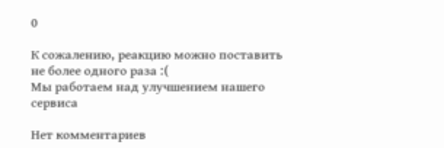0

К сожалению, реакцию можно поставить не более одного раза :(
Мы работаем над улучшением нашего сервиса

Нет комментариев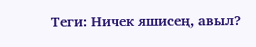Теги: Ничек яшисең, авыл?